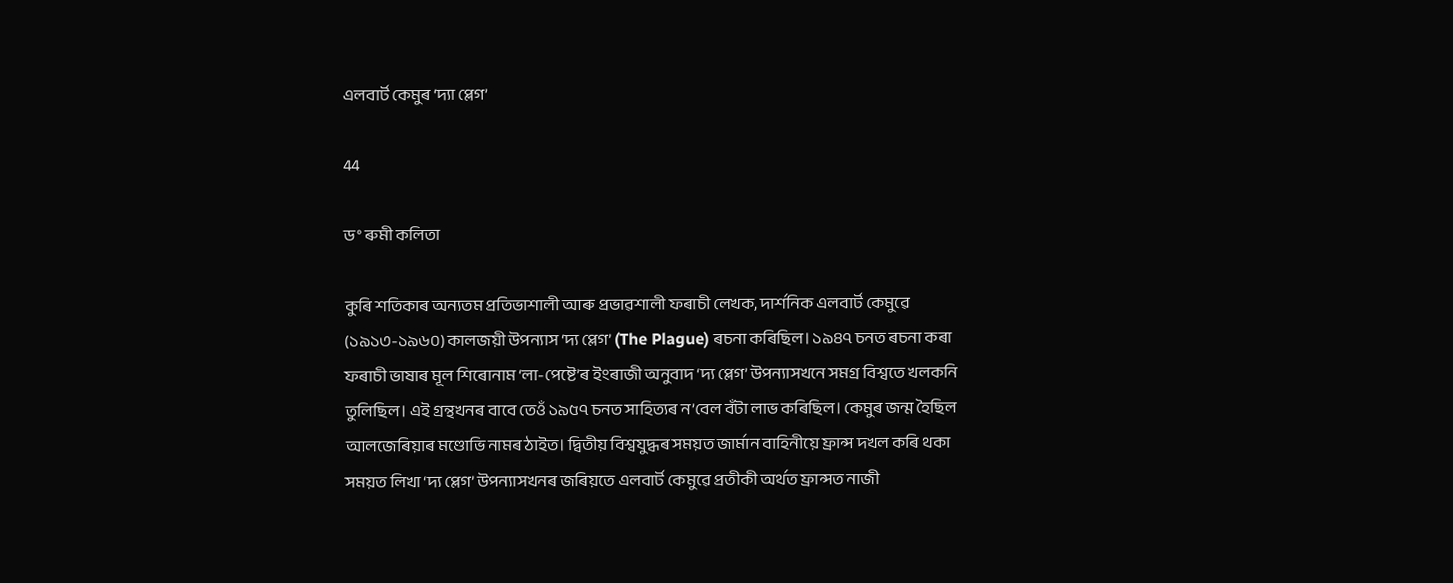এলবাৰ্ট কেমুৰ ‘দ্যা প্লেগ’

44

ড° ৰুমী কলিতা

কুৰি শতিকাৰ অন্যতম প্ৰতিভাশালী আৰু প্ৰভাৱশালী ফৰাচী লেখক, দার্শনিক এলবাৰ্ট কেমুৱে (১৯১৩-১৯৬০) কালজয়ী উপন্যাস ‘দ্য প্লেগ’ (The Plague) ৰচনা কৰিছিল। ১৯৪৭ চনত ৰচনা কৰা ফৰাচী ভাষাৰ মূল শিৰোনাম ‘লা-পেষ্টে’ৰ ইংৰাজী অনুবাদ ‘দ্য প্লেগ’ উপন্যাসখনে সমগ্র বিশ্বতে খলকনি তুলিছিল। এই গ্ৰন্থখনৰ বাবে তেওঁ ১৯৫৭ চনত সাহিত্যৰ ন’বেল বঁটা লাভ কৰিছিল। কেমুৰ জন্ম হৈছিল আলজেৰিয়াৰ মণ্ডোভি নামৰ ঠাইত। দ্বিতীয় বিশ্বযুদ্ধৰ সময়ত জার্মান বাহিনীয়ে ফ্রান্স দখল কৰি থকা সময়ত লিখা ‘দ্য প্লেগ’ উপন্যাসখনৰ জৰিয়তে এলবাৰ্ট কেমুৱে প্রতীকী অৰ্থত ফ্ৰান্সত নাজী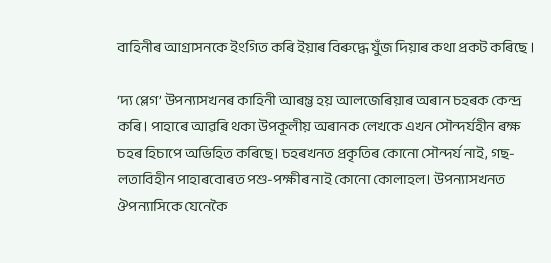বাহিনীৰ আগ্রাসনকে ইংগিত কৰি ইয়াৰ বিৰুদ্ধে যুঁজ দিয়াৰ কথা প্রকট কৰিছে ।

‘দ্য প্লেগ’ উপন্যাসখনৰ কাহিনী আৰম্ভ হয় আলজেৰিয়াৰ অৰান চহৰক কেন্দ্ৰ কৰি। পাহাৰে আৱৰি থকা উপকূলীয় অৰানক লেখকে এখন সৌন্দৰ্যহীন ৰক্ষ চহৰ হিচাপে অভিহিত কৰিছে। চহৰখনত প্ৰকৃতিৰ কোনো সৌন্দর্য নাই, গছ-লতাবিহীন পাহাৰবোৰত পশু-পক্ষীৰ নাই কোনো কোলাহল। উপন্যাসখনত ঔপন্যাসিকে যেনেকৈ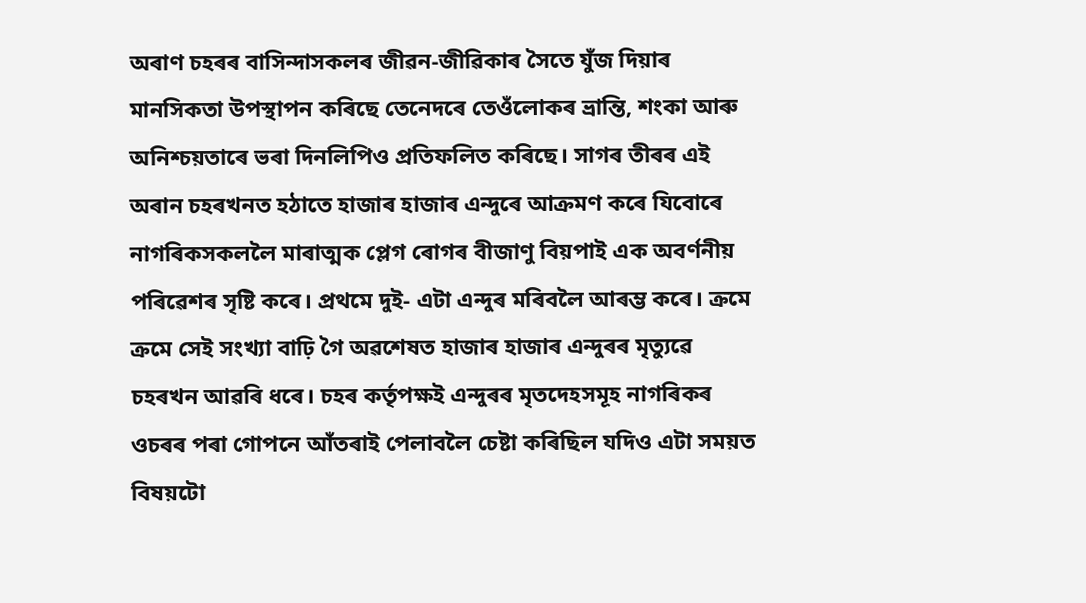অৰাণ চহৰৰ বাসিন্দাসকলৰ জীৱন-জীৱিকাৰ সৈতে যুঁজ দিয়াৰ মানসিকতা উপস্থাপন কৰিছে তেনেদৰে তেওঁলোকৰ ভ্ৰান্তি, শংকা আৰু অনিশ্চয়তাৰে ভৰা দিনলিপিও প্রতিফলিত কৰিছে। সাগৰ তীৰৰ এই অৰান চহৰখনত হঠাতে হাজাৰ হাজাৰ এন্দুৰে আক্ৰমণ কৰে যিবোৰে নাগৰিকসকললৈ মাৰাত্মক প্লেগ ৰোগৰ বীজাণু বিয়পাই এক অবর্ণনীয় পৰিৱেশৰ সৃষ্টি কৰে। প্ৰথমে দুই- এটা এন্দুৰ মৰিবলৈ আৰম্ভ কৰে। ক্ৰমে ক্ৰমে সেই সংখ্যা বাঢ়ি গৈ অৱশেষত হাজাৰ হাজাৰ এন্দুৰৰ মৃত্যুৱে চহৰখন আৱৰি ধৰে। চহৰ কৰ্তৃপক্ষই এন্দুৰৰ মৃতদেহসমূহ নাগৰিকৰ ওচৰৰ পৰা গোপনে আঁতৰাই পেলাবলৈ চেষ্টা কৰিছিল যদিও এটা সময়ত বিষয়টো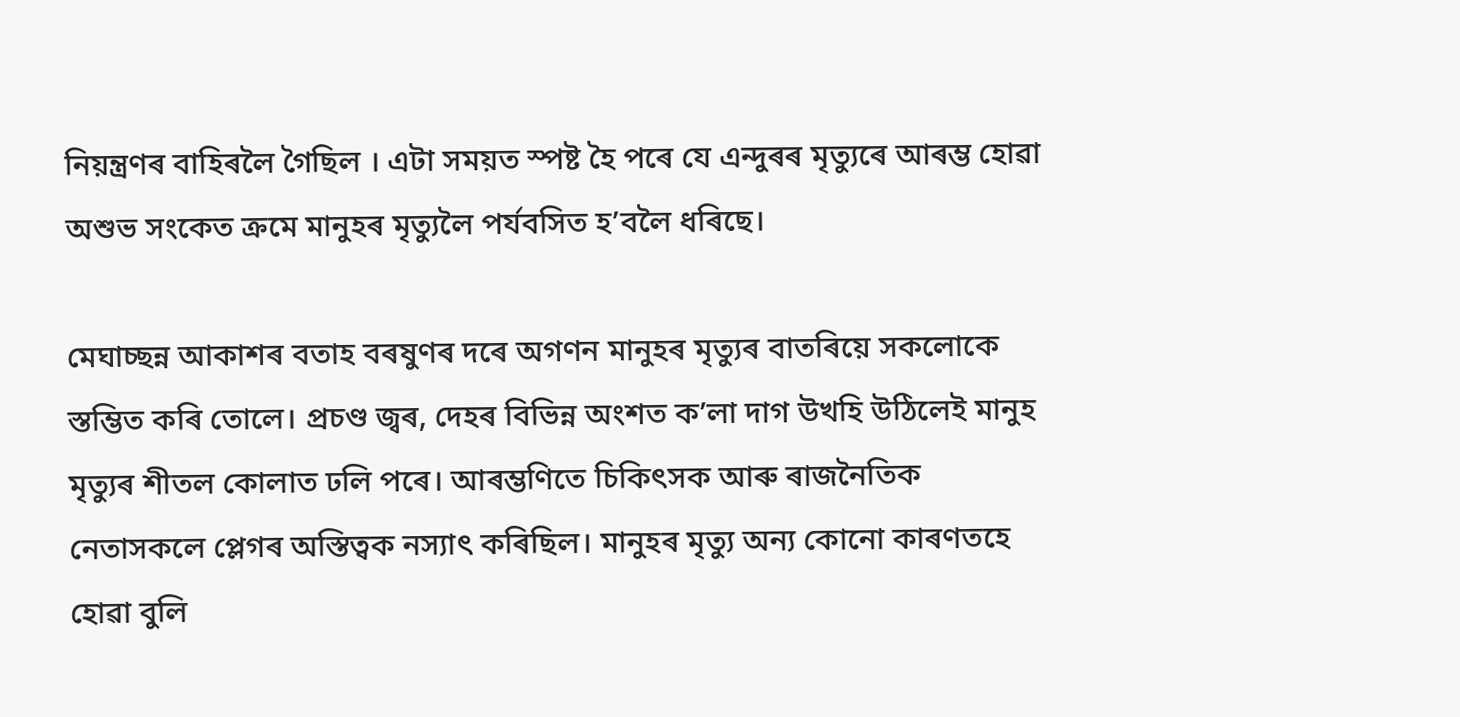নিয়ন্ত্ৰণৰ বাহিৰলৈ গৈছিল । এটা সময়ত স্পষ্ট হৈ পৰে যে এন্দুৰৰ মৃত্যুৰে আৰম্ভ হোৱা অশুভ সংকেত ক্ৰমে মানুহৰ মৃত্যুলৈ পৰ্যবসিত হ’বলৈ ধৰিছে।

মেঘাচ্ছন্ন আকাশৰ বতাহ বৰষুণৰ দৰে অগণন মানুহৰ মৃত্যুৰ বাতৰিয়ে সকলোকে স্তম্ভিত কৰি তোলে। প্রচণ্ড জ্বৰ, দেহৰ বিভিন্ন অংশত ক’লা দাগ উখহি উঠিলেই মানুহ মৃত্যুৰ শীতল কোলাত ঢলি পৰে। আৰম্ভণিতে চিকিৎসক আৰু ৰাজনৈতিক নেতাসকলে প্লেগৰ অস্তিত্বক নস্যাৎ কৰিছিল। মানুহৰ মৃত্যু অন্য কোনো কাৰণতহে হোৱা বুলি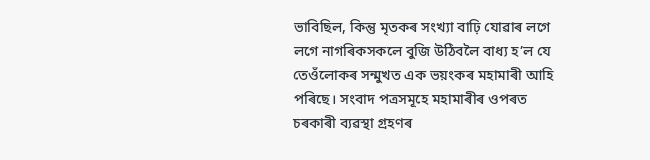ভাবিছিল, কিন্তু মৃতকৰ সংখ্যা বাঢ়ি যোৱাৰ লগে লগে নাগৰিকসকলে বুজি উঠিবলৈ বাধ্য হ’ল যে তেওঁলোকৰ সন্মুখত এক ভয়ংকৰ মহামাৰী আহি পৰিছে। সংবাদ পত্ৰসমূহে মহামাৰীৰ ওপৰত চৰকাৰী ব্যৱস্থা গ্ৰহণৰ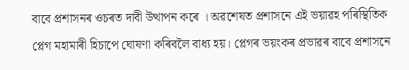বাবে প্ৰশাসনৰ ওচৰত দাবী উত্থাপন কৰে । অৱশেষত প্রশাসনে এই ভয়াৱহ পৰিস্থিতিক প্লেগ মহামাৰী হিচাপে ঘোষণা কৰিবলৈ বাধ্য হয়। প্লেগৰ ভয়ংকৰ প্ৰভাৱৰ বাবে প্ৰশাসনে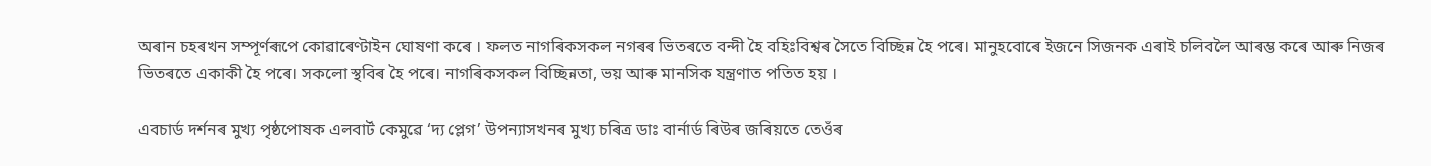অৰান চহৰখন সম্পূৰ্ণৰূপে কোৱাৰেণ্টাইন ঘোষণা কৰে । ফলত নাগৰিকসকল নগৰৰ ভিতৰতে বন্দী হৈ বহিঃবিশ্বৰ সৈতে বিচ্ছিন্ন হৈ পৰে। মানুহবোৰে ইজনে সিজনক এৰাই চলিবলৈ আৰম্ভ কৰে আৰু নিজৰ ভিতৰতে একাকী হৈ পৰে। সকলো স্থবিৰ হৈ পৰে। নাগৰিকসকল বিচ্ছিন্নতা, ভয় আৰু মানসিক যন্ত্ৰণাত পতিত হয় ।

এবচাৰ্ড দৰ্শনৰ মুখ্য পৃষ্ঠপোষক এলবার্ট কেমুৱে ‘দ্য প্লেগ’ উপন্যাসখনৰ মুখ্য চৰিত্ৰ ডাঃ বার্নার্ড ৰিউৰ জৰিয়তে তেওঁৰ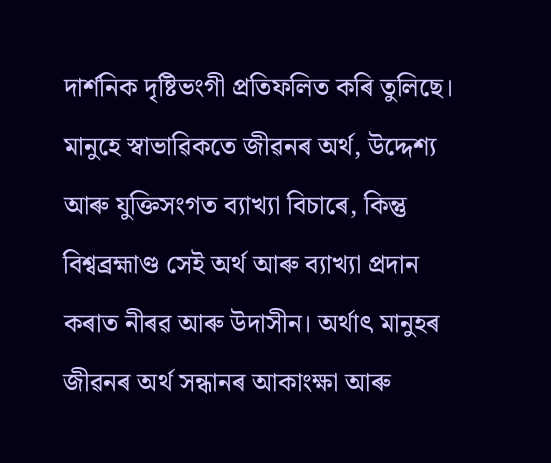দাৰ্শনিক দৃষ্টিভংগী প্রতিফলিত কৰি তুলিছে। মানুহে স্বাভাৱিকতে জীৱনৰ অৰ্থ, উদ্দেশ্য আৰু যুক্তিসংগত ব্যাখ্যা বিচাৰে, কিন্তু বিশ্বব্ৰহ্মাণ্ড সেই অৰ্থ আৰু ব্যাখ্যা প্ৰদান কৰাত নীৰৱ আৰু উদাসীন। অর্থাৎ মানুহৰ জীৱনৰ অৰ্থ সন্ধানৰ আকাংক্ষা আৰু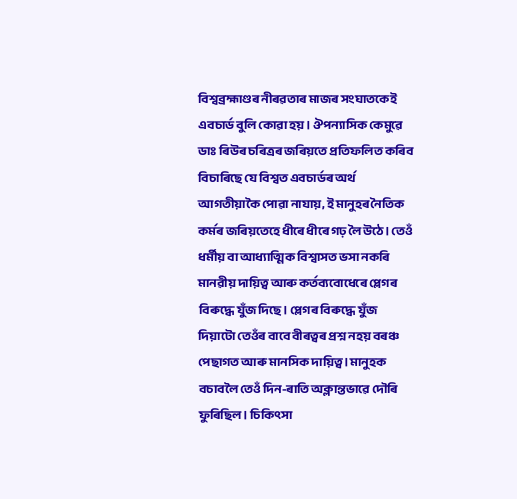বিশ্বব্ৰহ্মাণ্ডৰ নীৰৱতাৰ মাজৰ সংঘাতকেই এবচার্ড বুলি কোৱা হয়। ঔপন্যাসিক কেমুৱে ডাঃ ৰিউৰ চৰিত্ৰৰ জৰিয়তে প্রতিফলিত কৰিব বিচাৰিছে যে বিশ্বত এবচাৰ্ডৰ অৰ্থ আগতীয়াকৈ পোৱা নাযায়, ই মানুহৰ নৈতিক কৰ্মৰ জৰিয়তেহে ধীৰে ধীৰে গঢ় লৈ উঠে। তেওঁ ধর্মীয় বা আধ্যাত্মিক বিশ্বাসত ভসা নকৰি মানৱীয় দায়িত্ব আৰু কৰ্তব্যবোধেৰে প্লেগৰ বিৰুদ্ধে যুঁজ দিছে। প্লেগৰ বিৰুদ্ধে যুঁজ দিয়াটো তেওঁৰ বাবে বীৰত্বৰ প্ৰশ্ন নহয় বৰঞ্চ পেছাগত আৰু মানসিক দায়িত্ব। মানুহক বচাবলৈ তেওঁ দিন-ৰাতি অক্লান্তভাৱে দৌৰি ফুৰিছিল। চিকিৎসা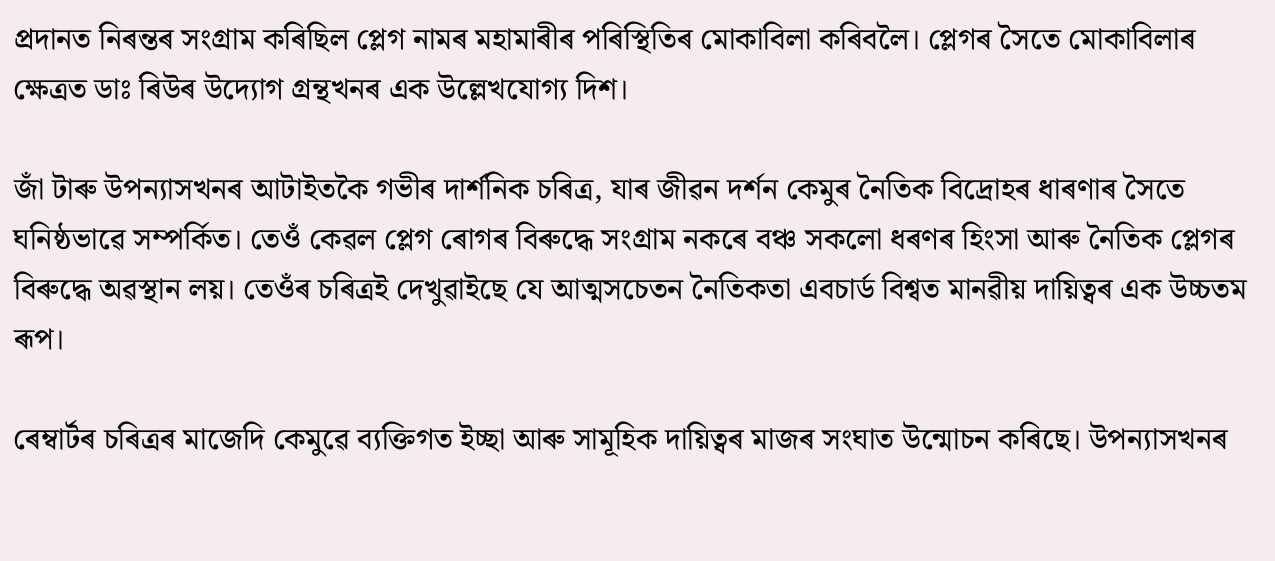প্রদানত নিৰন্তৰ সংগ্ৰাম কৰিছিল প্লেগ নামৰ মহামাৰীৰ পৰিস্থিতিৰ মোকাবিলা কৰিবলৈ। প্লেগৰ সৈতে মোকাবিলাৰ ক্ষেত্ৰত ডাঃ ৰিউৰ উদ্যোগ গ্ৰন্থখনৰ এক উল্লেখযোগ্য দিশ।

জাঁ টাৰু উপন্যাসখনৰ আটাইতকৈ গভীৰ দাৰ্শনিক চৰিত্ৰ, যাৰ জীৱন দৰ্শন কেমুৰ নৈতিক বিদ্ৰোহৰ ধাৰণাৰ সৈতে ঘনিষ্ঠভাৱে সম্পর্কিত। তেওঁ কেৱল প্লেগ ৰোগৰ বিৰুদ্ধে সংগ্ৰাম নকৰে বঞ্চ সকলো ধৰণৰ হিংসা আৰু নৈতিক প্লেগৰ বিৰুদ্ধে অৱস্থান লয়। তেওঁৰ চৰিত্ৰই দেখুৱাইছে যে আত্মসচেতন নৈতিকতা এবচার্ড বিশ্বত মানৱীয় দায়িত্বৰ এক উচ্চতম ৰূপ।

ৰেম্বাৰ্টৰ চৰিত্ৰৰ মাজেদি কেমুৱে ব্যক্তিগত ইচ্ছা আৰু সামূহিক দায়িত্বৰ মাজৰ সংঘাত উন্মোচন কৰিছে। উপন্যাসখনৰ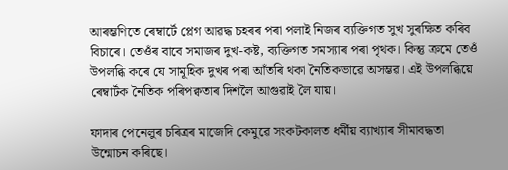আৰম্ভণিতে ৰেম্বার্টে প্লেগ আৱদ্ধ চহৰৰ পৰা পলাই নিজৰ ব্যক্তিগত সুখ সুৰক্ষিত কৰিব বিচাৰে। তেওঁৰ বাবে সমাজৰ দুখ-কষ্ট, ব্যক্তিগত সমস্যাৰ পৰা পৃথক। কিন্তু ক্ৰমে তেওঁ উপলব্ধি কৰে যে সামূহিক দুখৰ পৰা আঁতৰি থকা নৈতিকভাৱে অসম্ভৱ। এই উপলব্ধিয়ে ৰেম্বাৰ্টক নৈতিক পৰিপক্বতাৰ দিশলৈ আগুৱাই লৈ যায়।

ফাদাৰ পেনেলুৰ চৰিত্ৰৰ মাজেদি কেমুৱে সংকটকালত ধৰ্মীয় ব্যাখ্যাৰ সীমাবদ্ধতা উন্মোচন কৰিছে।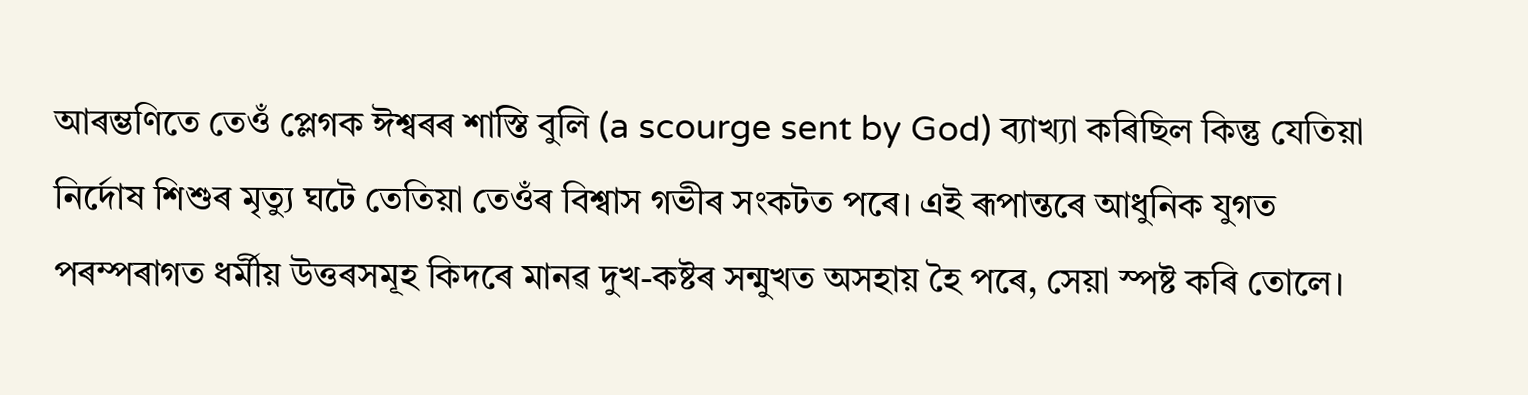আৰম্ভণিতে তেওঁ প্লেগক ঈশ্বৰৰ শাস্তি বুলি (a scourge sent by God) ব্যাখ্যা কৰিছিল কিন্তু যেতিয়া নির্দোষ শিশুৰ মৃত্যু ঘটে তেতিয়া তেওঁৰ বিশ্বাস গভীৰ সংকটত পৰে। এই ৰূপান্তৰে আধুনিক যুগত পৰম্পৰাগত ধৰ্মীয় উত্তৰসমূহ কিদৰে মানৱ দুখ-কষ্টৰ সন্মুখত অসহায় হৈ পৰে, সেয়া স্পষ্ট কৰি তোলে।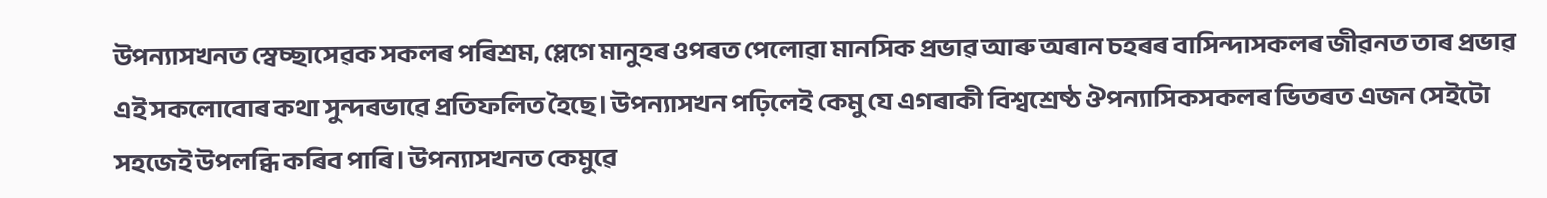উপন্যাসখনত স্বেচ্ছাসেৱক সকলৰ পৰিশ্ৰম, প্লেগে মানুহৰ ওপৰত পেলোৱা মানসিক প্ৰভাৱ আৰু অৰান চহৰৰ বাসিন্দাসকলৰ জীৱনত তাৰ প্রভাৱ এই সকলোবোৰ কথা সুন্দৰভাৱে প্ৰতিফলিত হৈছে। উপন্যাসখন পঢ়িলেই কেমু যে এগৰাকী বিশ্বশ্রেষ্ঠ ঔপন্যাসিকসকলৰ ভিতৰত এজন সেইটো সহজেই উপলব্ধি কৰিব পাৰি। উপন্যাসখনত কেমুৱে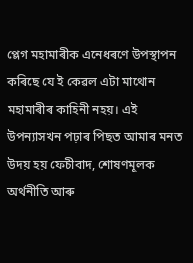প্লেগ মহামাৰীক এনেধৰণে উপস্থাপন কৰিছে যে ই কেৱল এটা মাথোন মহামাৰীৰ কাহিনী নহয়। এই উপন্যাসখন পঢ়াৰ পিছত আমাৰ মনত উদয় হয় ফেচীবাদ, শোষণমূলক অর্থনীতি আৰু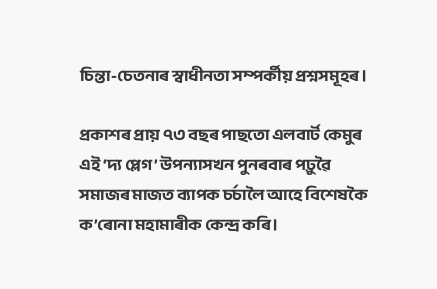চিন্তা-চেতনাৰ স্বাধীনতা সম্পৰ্কীয় প্রশ্নসমূহৰ ।

প্ৰকাশৰ প্ৰায় ৭৩ বছৰ পাছতো এলবাৰ্ট কেমুৰ এই ‘দ্য প্লেগ’ উপন্যাসখন পুনৰবাৰ পঢ়ুৱৈ সমাজৰ মাজত ব্যাপক চৰ্চালৈ আহে বিশেষকৈ ক’ৰোনা মহামাৰীক কেন্দ্ৰ কৰি।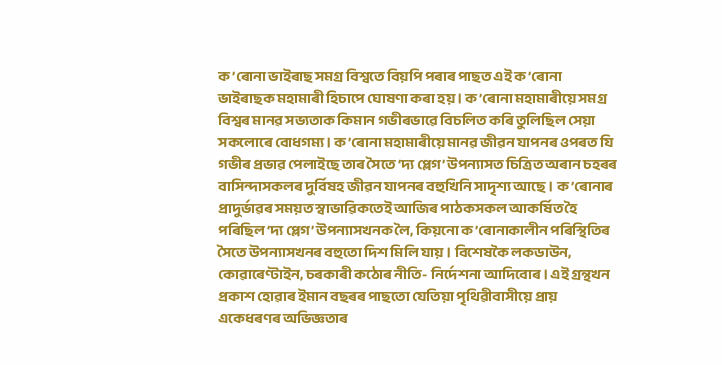ক’ৰোনা ভাইৰাছ সমগ্ৰ বিশ্বতে বিয়পি পৰাৰ পাছত এই ক’ৰোনা ভাইৰাছক মহামাৰী হিচাপে ঘোষণা কৰা হয় । ক’ৰোনা মহামাৰীয়ে সমগ্ৰ বিশ্বৰ মানৱ সভ্যতাক কিমান গভীৰভাৱে বিচলিত কৰি তুলিছিল সেয়া সকলোৰে বোধগম্য। ক’ৰোনা মহামাৰীয়ে মানৱ জীৱন যাপনৰ ওপৰত যি গভীৰ প্ৰভাৱ পেলাইছে তাৰ সৈতে ‘দ্য প্লেগ’ উপন্যাসত চিত্ৰিত অৰান চহৰৰ বাসিন্দাসকলৰ দুর্বিষহ জীৱন যাপনৰ বহুখিনি সাদৃশ্য আছে। ক’ৰোনাৰ প্ৰাদুৰ্ভাৱৰ সময়ত স্বাভাৱিকতেই আজিৰ পাঠকসকল আকৰ্ষিত হৈ পৰিছিল ‘দ্য প্লেগ’ উপন্যাসখনক লৈ, কিয়নো ক’ৰোনাকালীন পৰিস্থিতিৰ সৈতে উপন্যাসখনৰ বহুতো দিশ মিলি যায়। বিশেষকৈ লকডাউন, কোৱাৰেণ্টাইন, চৰকাৰী কঠোৰ নীতি- নিৰ্দেশনা আদিবোৰ। এই গ্ৰন্থখন প্ৰকাশ হোৱাৰ ইমান বছৰৰ পাছতো যেতিয়া পৃথিৱীবাসীয়ে প্রায় একেধৰণৰ অভিজ্ঞতাৰ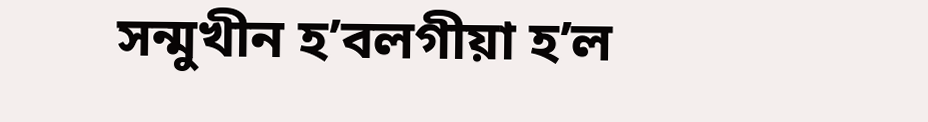সন্মুখীন হ’বলগীয়া হ’ল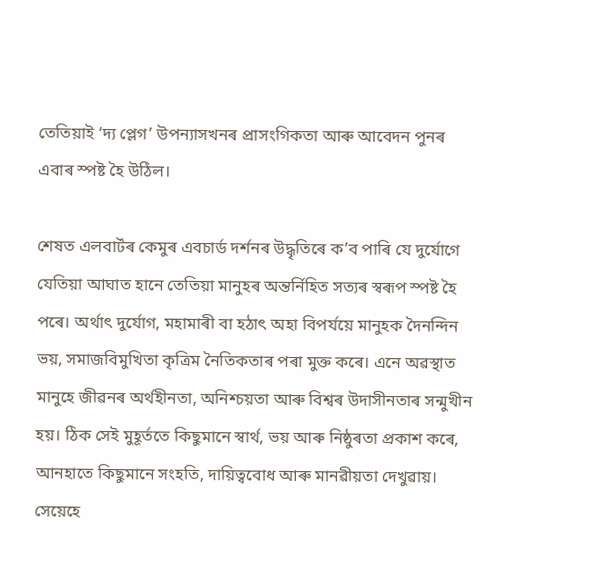তেতিয়াই ‘দ্য প্লেগ’ উপন্যাসখনৰ প্ৰাসংগিকতা আৰু আবেদন পুনৰ এবাৰ স্পষ্ট হৈ উঠিল।

শেষত এলবাৰ্টৰ কেমুৰ এবচাৰ্ড দৰ্শনৰ উদ্ধৃতিৰে ক’ব পাৰি যে দুর্যোগে যেতিয়া আঘাত হানে তেতিয়া মানুহৰ অন্তৰ্নিহিত সত্যৰ স্বৰূপ স্পষ্ট হৈ পৰে। অৰ্থাৎ দুর্যোগ, মহামাৰী বা হঠাৎ অহা বিপর্যয়ে মানুহক দৈনন্দিন ভয়, সমাজবিমুখিতা কৃত্ৰিম নৈতিকতাৰ পৰা মুক্ত কৰে। এনে অৱস্থাত মানুহে জীৱনৰ অৰ্থহীনতা, অনিশ্চয়তা আৰু বিশ্বৰ উদাসীনতাৰ সন্মুখীন হয়। ঠিক সেই মুহূর্ততে কিছুমানে স্বাৰ্থ, ভয় আৰু নিষ্ঠুৰতা প্রকাশ কৰে, আনহাতে কিছুমানে সংহতি, দায়িত্ববোধ আৰু মানৱীয়তা দেখুৱায়। সেয়েহে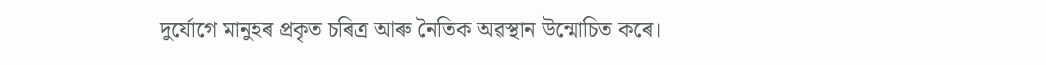দুর্যোগে মানুহৰ প্ৰকৃত চৰিত্ৰ আৰু নৈতিক অৱস্থান উন্মোচিত কৰে।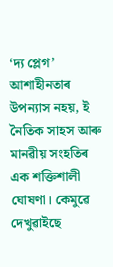‘দ্য প্লেগ’ আশাহীনতাৰ উপন্যাস নহয়, ই নৈতিক সাহস আৰু মানৱীয় সংহতিৰ এক শক্তিশালী ঘোষণা। কেমুৱে দেখুৱাইছে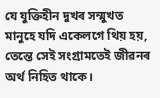যে যুক্তিহীন দুখৰ সন্মুখত মানুহে যদি একেলগে থিয় হয়, তেন্তে সেই সংগ্ৰামতেই জীৱনৰ অৰ্থ নিহিত থাকে।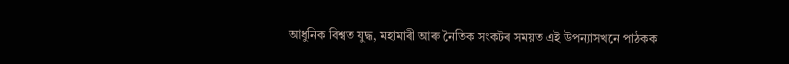আধুনিক বিশ্বত যুদ্ধ, মহামাৰী আৰু নৈতিক সংকটৰ সময়ত এই উপন্যাসখনে পাঠকক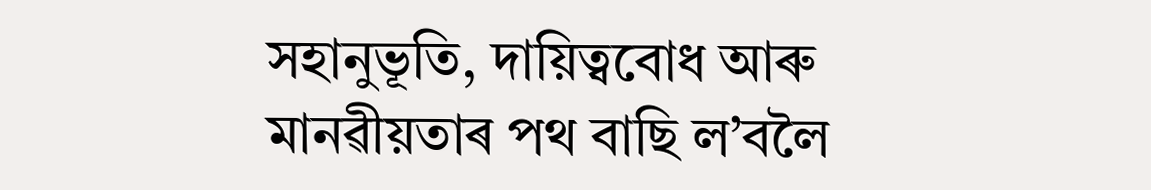সহানুভূতি, দায়িত্ববোধ আৰু মানৱীয়তাৰ পথ বাছি ল’বলৈ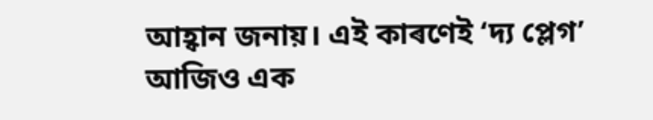আহ্বান জনায়। এই কাৰণেই ‘দ্য প্লেগ’ আজিও এক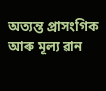অত্যন্ত প্ৰাসংগিক আৰু মূল্য ৱান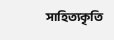সাহিত্যকৃতি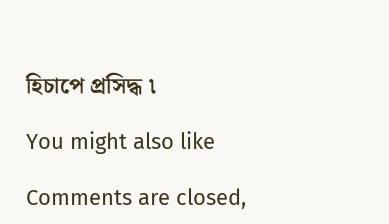হিচাপে প্রসিদ্ধ ৷

You might also like

Comments are closed,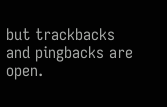but trackbacks and pingbacks are open.